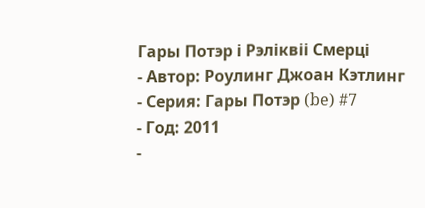Гары Потэр і Рэліквіі Смерці
- Автор: Роулинг Джоан Кэтлинг
- Серия: Гары Потэр (be) #7
- Год: 2011
-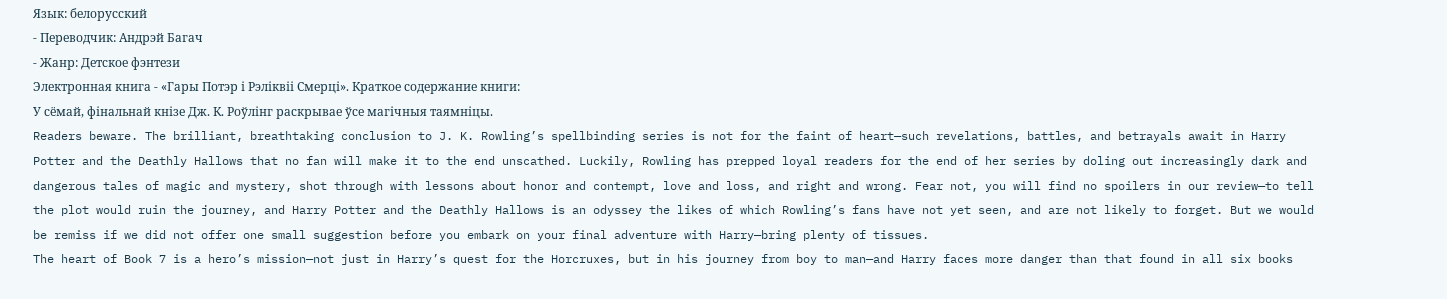Язык: белорусский
- Переводчик: Андрэй Багач
- Жанр: Детское фэнтези
Электронная книга - «Гары Потэр і Рэліквіі Смерці». Краткое содержание книги:
У сёмай, фінальнай кнізе Дж. К. Роўлінг раскрывае ўсе магічныя таямніцы.
Readers beware. The brilliant, breathtaking conclusion to J. K. Rowling’s spellbinding series is not for the faint of heart—such revelations, battles, and betrayals await in Harry Potter and the Deathly Hallows that no fan will make it to the end unscathed. Luckily, Rowling has prepped loyal readers for the end of her series by doling out increasingly dark and dangerous tales of magic and mystery, shot through with lessons about honor and contempt, love and loss, and right and wrong. Fear not, you will find no spoilers in our review—to tell the plot would ruin the journey, and Harry Potter and the Deathly Hallows is an odyssey the likes of which Rowling’s fans have not yet seen, and are not likely to forget. But we would be remiss if we did not offer one small suggestion before you embark on your final adventure with Harry—bring plenty of tissues.
The heart of Book 7 is a hero’s mission—not just in Harry’s quest for the Horcruxes, but in his journey from boy to man—and Harry faces more danger than that found in all six books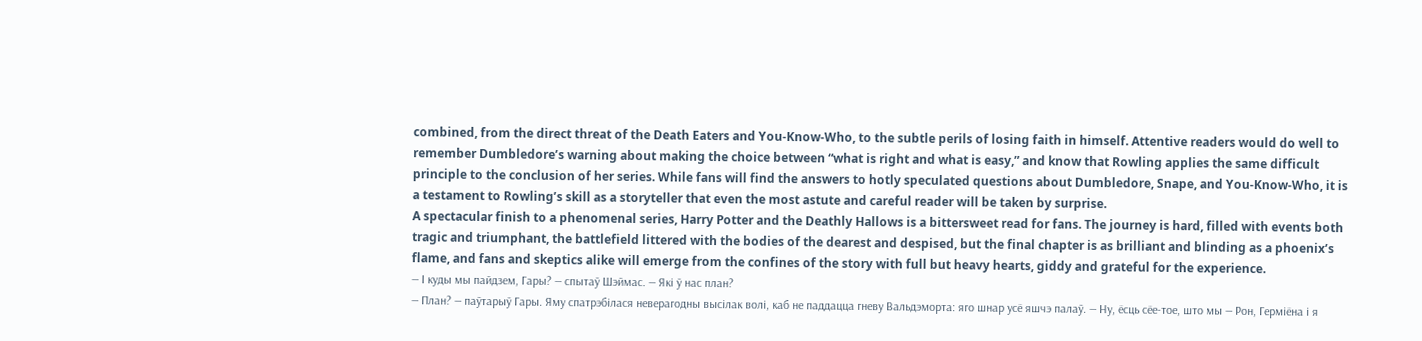combined, from the direct threat of the Death Eaters and You-Know-Who, to the subtle perils of losing faith in himself. Attentive readers would do well to remember Dumbledore’s warning about making the choice between “what is right and what is easy,” and know that Rowling applies the same difficult principle to the conclusion of her series. While fans will find the answers to hotly speculated questions about Dumbledore, Snape, and You-Know-Who, it is a testament to Rowling’s skill as a storyteller that even the most astute and careful reader will be taken by surprise.
A spectacular finish to a phenomenal series, Harry Potter and the Deathly Hallows is a bittersweet read for fans. The journey is hard, filled with events both tragic and triumphant, the battlefield littered with the bodies of the dearest and despised, but the final chapter is as brilliant and blinding as a phoenix’s flame, and fans and skeptics alike will emerge from the confines of the story with full but heavy hearts, giddy and grateful for the experience.
— І куды мы пайдзем, Гары? — спытаў Шэймас. — Які ў нас план?
— План? — паўтарыў Гары. Яму спатрэбілася неверагодны высілак волі, каб не паддацца гневу Вальдэморта: яго шнар усё яшчэ палаў. — Ну, ёсць сёе-тое, што мы — Рон, Герміёна і я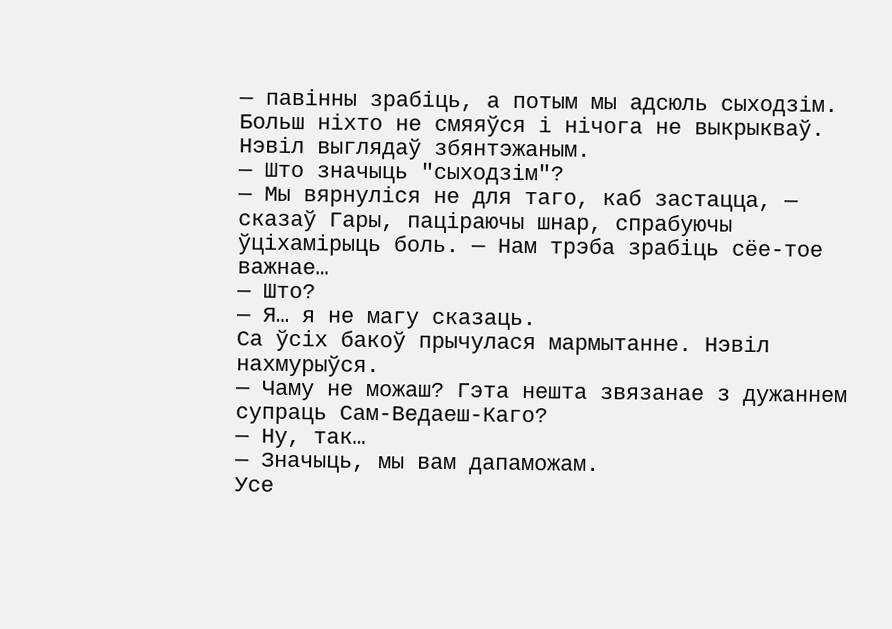— павінны зрабіць, а потым мы адсюль сыходзім.
Больш ніхто не смяяўся і нічога не выкрыкваў. Нэвіл выглядаў збянтэжаным.
— Што значыць "сыходзім"?
— Мы вярнуліся не для таго, каб застацца, — сказаў Гары, паціраючы шнар, спрабуючы ўціхамірыць боль. — Нам трэба зрабіць сёе-тое важнае…
— Што?
— Я… я не магу сказаць.
Са ўсіх бакоў прычулася мармытанне. Нэвіл нахмурыўся.
— Чаму не можаш? Гэта нешта звязанае з дужаннем супраць Сам-Ведаеш-Каго?
— Ну, так…
— Значыць, мы вам дапаможам.
Усе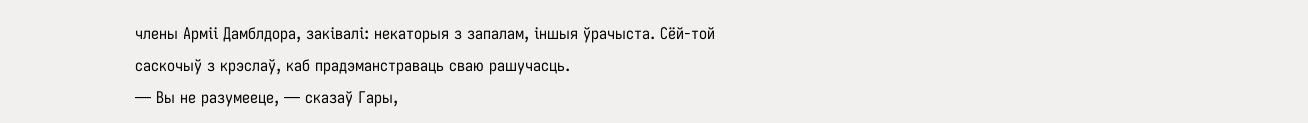члены Арміі Дамблдора, заківалі: некаторыя з запалам, іншыя ўрачыста. Сёй-той саскочыў з крэслаў, каб прадэманстраваць сваю рашучасць.
— Вы не разумееце, — сказаў Гары,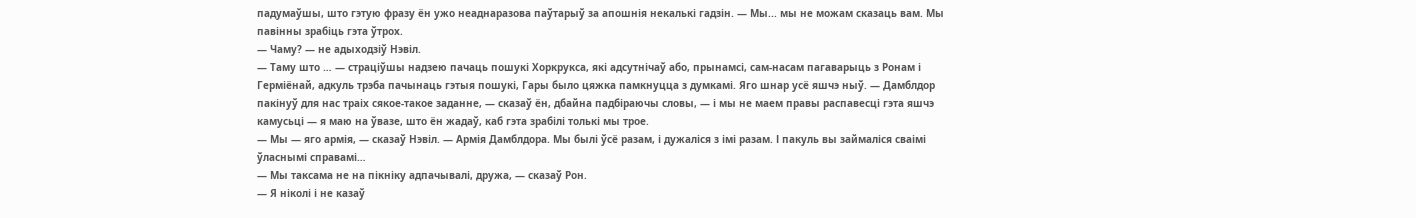падумаўшы, што гэтую фразу ён ужо неаднаразова паўтарыў за апошнія некалькі гадзін. — Мы... мы не можам сказаць вам. Мы павінны зрабіць гэта ўтрох.
— Чаму? — не адыходзіў Нэвіл.
— Таму што … — страціўшы надзею пачаць пошукі Хоркрукса, які адсутнічаў або, прынамсі, сам-насам пагаварыць з Ронам і Герміёнай, адкуль трэба пачынаць гэтыя пошукі, Гары было цяжка памкнуцца з думкамі. Яго шнар усё яшчэ ныў. — Дамблдор пакінуў для нас траіх сякое-такое заданне, — сказаў ён, дбайна падбіраючы словы, — і мы не маем правы распавесці гэта яшчэ камусьці — я маю на ўвазе, што ён жадаў, каб гэта зрабілі толькі мы трое.
— Мы — яго армія, — сказаў Нэвіл. — Армія Дамблдора. Мы былі ўсё разам, і дужаліся з імі разам. І пакуль вы займаліся сваімі ўласнымі справамі…
— Мы таксама не на пікніку адпачывалі, дружа, — сказаў Рон.
— Я ніколі і не казаў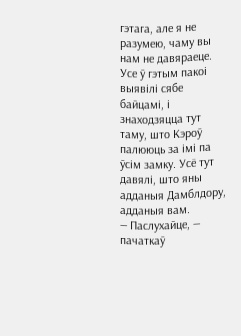гэтага, але я не разумею, чаму вы нам не давяраеце. Усе ў гэтым пакоі выявілі сябе байцамі, і знаходзяцца тут таму, што Кэроў палююць за імі па ўсім замку. Усё тут давялі, што яны адданыя Дамблдору, адданыя вам.
— Паслухайце, — пачаткаў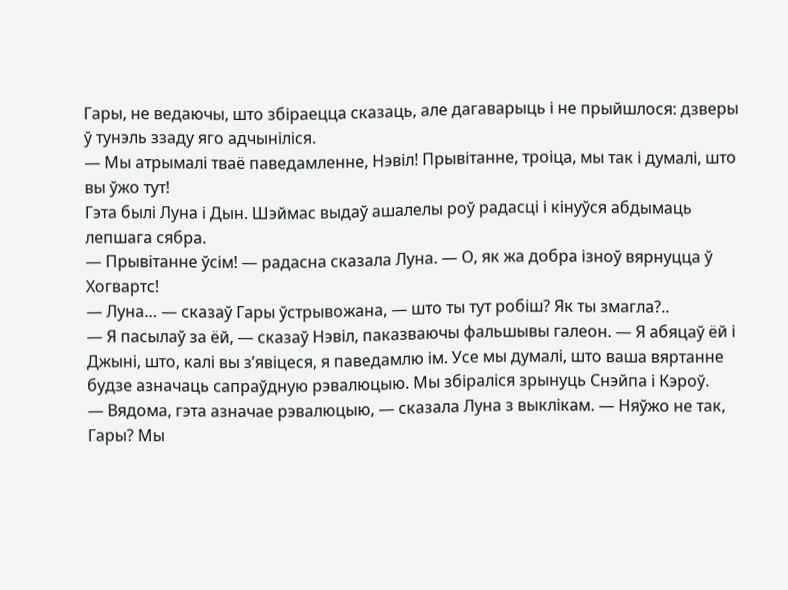Гары, не ведаючы, што збіраецца сказаць, але дагаварыць і не прыйшлося: дзверы ў тунэль ззаду яго адчыніліся.
— Мы атрымалі тваё паведамленне, Нэвіл! Прывітанне, троіца, мы так і думалі, што вы ўжо тут!
Гэта былі Луна і Дын. Шэймас выдаў ашалелы роў радасці і кінуўся абдымаць лепшага сябра.
— Прывітанне ўсім! — радасна сказала Луна. — О, як жа добра ізноў вярнуцца ў Хогвартс!
— Луна… — сказаў Гары ўстрывожана, — што ты тут робіш? Як ты змагла?..
— Я пасылаў за ёй, — сказаў Нэвіл, паказваючы фальшывы галеон. — Я абяцаў ёй і Джыні, што, калі вы з’явіцеся, я паведамлю ім. Усе мы думалі, што ваша вяртанне будзе азначаць сапраўдную рэвалюцыю. Мы збіраліся зрынуць Снэйпа і Кэроў.
— Вядома, гэта азначае рэвалюцыю, — сказала Луна з выклікам. — Няўжо не так, Гары? Мы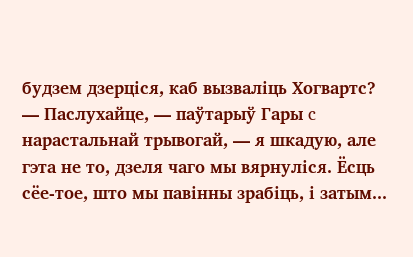будзем дзерціся, каб вызваліць Хогвартс?
— Паслухайце, — паўтарыў Гары c нарастальнай трывогай, — я шкадую, але гэта не то, дзеля чаго мы вярнуліся. Ёсць сёе-тое, што мы павінны зрабіць, і затым...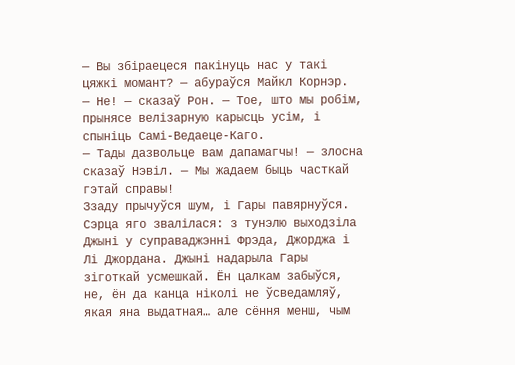— Вы збіраецеся пакінуць нас у такі цяжкі момант? — абураўся Майкл Корнэр.
— Не! — сказаў Рон. — Тое, што мы робім, прынясе велізарную карысць усім, і спыніць Самі-Ведаеце-Каго.
— Тады дазвольце вам дапамагчы! — злосна сказаў Нэвіл. — Мы жадаем быць часткай гэтай справы!
Ззаду прычуўся шум, і Гары павярнуўся. Сэрца яго звалілася: з тунэлю выходзіла Джыні у суправаджэнні Фрэда, Джорджа і Лі Джордана. Джыні надарыла Гары зіготкай усмешкай. Ён цалкам забыўся, не, ён да канца ніколі не ўсведамляў, якая яна выдатная… але сёння менш, чым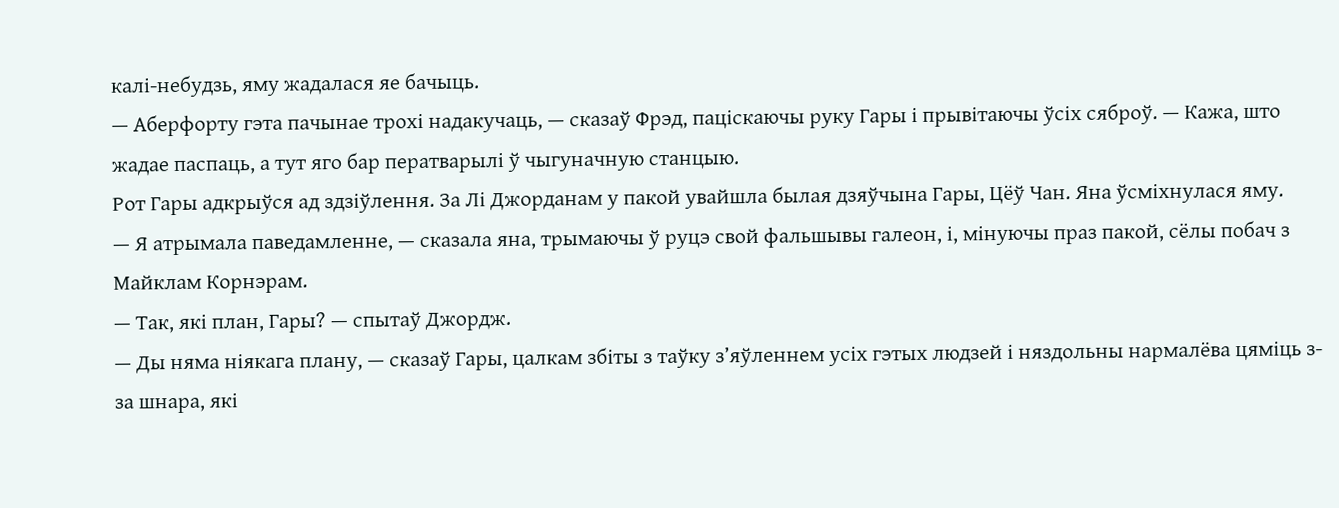калі-небудзь, яму жадалася яе бачыць.
— Аберфорту гэта пачынае трохі надакучаць, — сказаў Фрэд, паціскаючы руку Гары і прывітаючы ўсіх сяброў. — Кажа, што жадае паспаць, а тут яго бар ператварылі ў чыгуначную станцыю.
Рот Гары адкрыўся ад здзіўлення. За Лі Джорданам у пакой увайшла былая дзяўчына Гары, Цёў Чан. Яна ўсміхнулася яму.
— Я атрымала паведамленне, — сказала яна, трымаючы ў руцэ свой фальшывы галеон, і, мінуючы праз пакой, сёлы побач з Майклам Корнэрам.
— Так, які план, Гары? — спытаў Джордж.
— Ды няма ніякага плану, — сказаў Гары, цалкам збіты з таўку з’яўленнем усіх гэтых людзей і няздольны нармалёва цяміць з-за шнара, які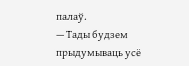палаў.
— Тады будзем прыдумываць усё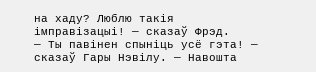на хаду? Люблю такія імправізацыі! — сказаў Фрэд.
— Ты павінен спыніць усё гэта! — сказаў Гары Нэвілу. — Навошта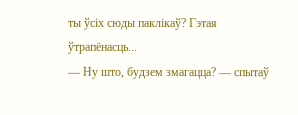ты ўсіх сюды паклікаў? Гэтая ўтрапёнасць...
— Ну што, будзем змагацца? — спытаў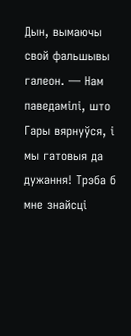Дын, вымаючы свой фальшывы галеон. — Нам паведамілі, што Гары вярнуўся, і мы гатовыя да дужання! Трэба б мне знайсці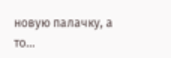новую палачку, а то...